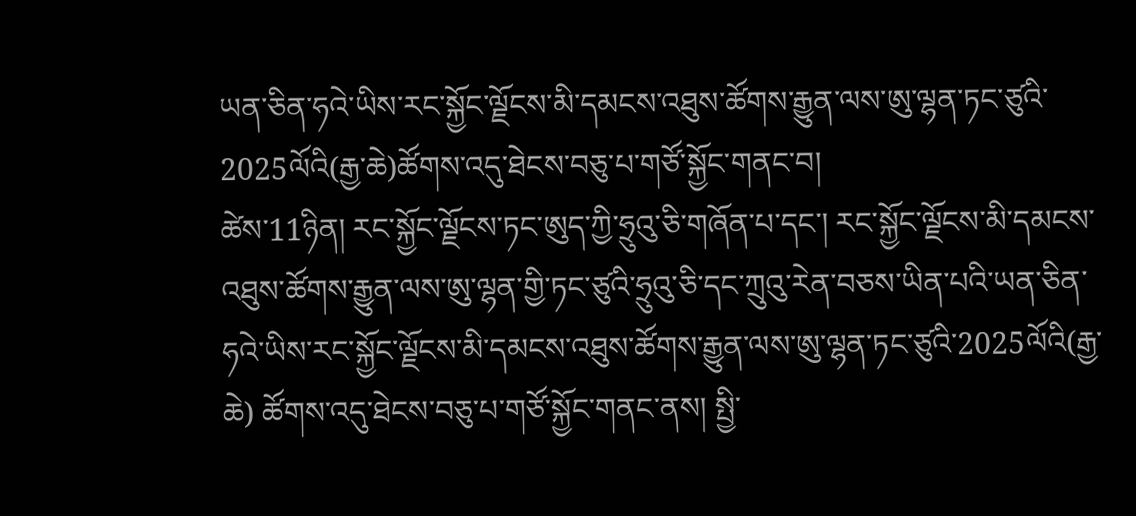ཡན་ཅིན་ཧའེ་ཡིས་རང་སྐྱོང་ལྗོངས་མི་དམངས་འཐུས་ཚོགས་རྒྱུན་ལས་ཨུ་ལྷན་ཏང་ཙུའི་2025ལོའི(རྒྱ་ཆེ)ཚོགས་འདུ་ཐེངས་བཅུ་པ་གཙོ་སྐྱོང་གནང་བ།
ཚེས་11ཉིན། རང་སྐྱོང་ལྗོངས་ཏང་ཨུད་ཀྱི་ཧྲུའུ་ཅི་གཞོན་པ་དང་། རང་སྐྱོང་ལྗོངས་མི་དམངས་འཐུས་ཚོགས་རྒྱུན་ལས་ཨུ་ལྷན་གྱི་ཏང་ཙུའི་ཧྲུའུ་ཅི་དང་ཀྲུའུ་རེན་བཅས་ཡིན་པའི་ཡན་ཅིན་ཧའེ་ཡིས་རང་སྐྱོང་ལྗོངས་མི་དམངས་འཐུས་ཚོགས་རྒྱུན་ལས་ཨུ་ལྷན་ཏང་ཙུའི་2025ལོའི(རྒྱ་ཆེ) ཚོགས་འདུ་ཐེངས་བཅུ་པ་གཙོ་སྐྱོང་གནང་ནས། སྤྱི་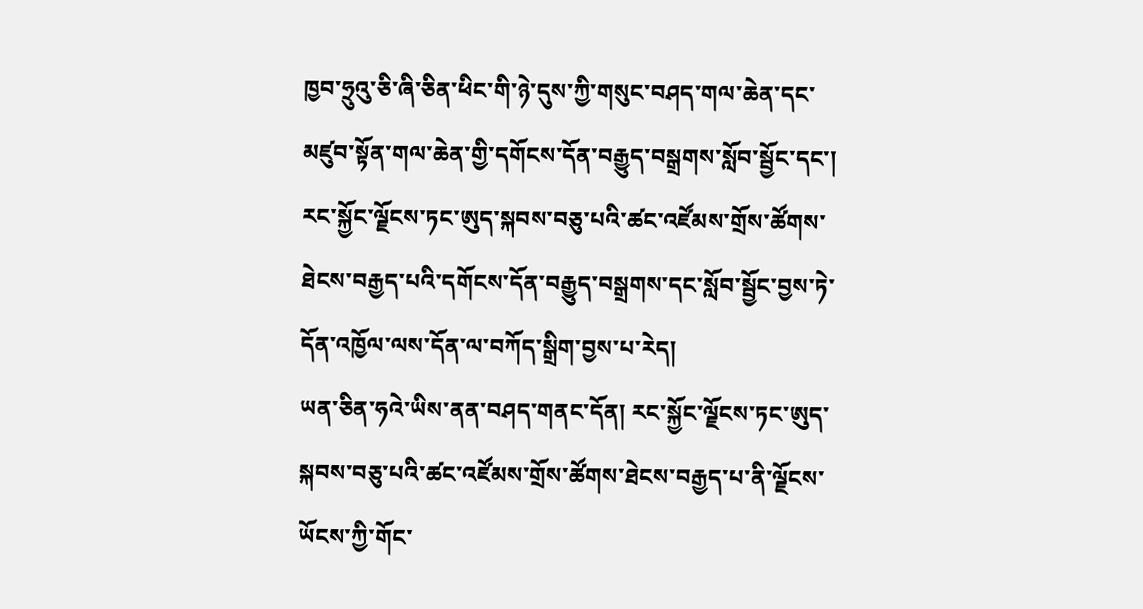ཁྱབ་ཧྲུའུ་ཅི་ཞི་ཅིན་ཕིང་གི་ཉེ་དུས་ཀྱི་གསུང་བཤད་གལ་ཆེན་དང་མཛུབ་སྟོན་གལ་ཆེན་གྱི་དགོངས་དོན་བརྒྱུད་བསྒྲགས་སློབ་སྦྱོང་དང་། རང་སྐྱོང་ལྗོངས་ཏང་ཨུད་སྐབས་བཅུ་པའི་ཚང་འཛོམས་གྲོས་ཚོགས་ཐེངས་བརྒྱད་པའི་དགོངས་དོན་བརྒྱུད་བསྒྲགས་དང་སློབ་སྦྱོང་བྱས་ཏེ་དོན་འཁྱོལ་ལས་དོན་ལ་བཀོད་སྒྲིག་བྱས་པ་རེད།
ཡན་ཅིན་ཧའེ་ཡིས་ནན་བཤད་གནང་དོན། རང་སྐྱོང་ལྗོངས་ཏང་ཨུད་སྐབས་བཅུ་པའི་ཚང་འཛོམས་གྲོས་ཚོགས་ཐེངས་བརྒྱད་པ་ནི་ལྗོངས་ཡོངས་ཀྱི་གོང་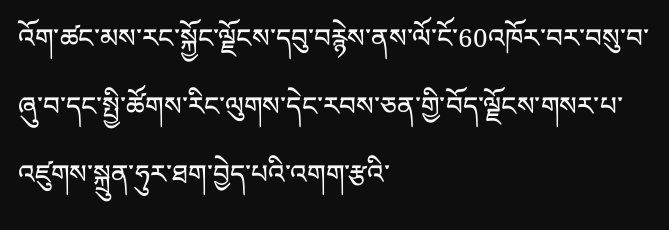འོག་ཚང་མས་རང་སྐྱོང་ལྗོངས་དབུ་བརྙེས་ནས་ལོ་ངོ་60འཁོར་བར་བསུ་བ་ཞུ་བ་དང་སྤྱི་ཚོགས་རིང་ལུགས་དེང་རབས་ཅན་གྱི་བོད་ལྗོངས་གསར་པ་འཛུགས་སྐྲུན་ཧུར་ཐག་བྱེད་པའི་འགག་རྩའི་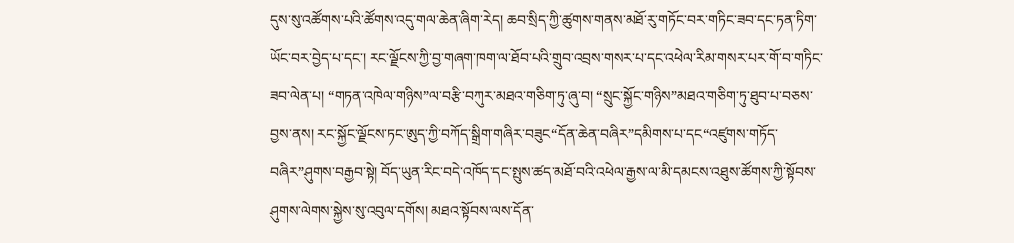དུས་སུ་འཚོགས་པའི་ཚོགས་འདུ་གལ་ཆེན་ཞིག་རེད། ཆབ་སྲིད་ཀྱི་ཚུགས་གནས་མཐོ་རུ་གཏོང་བར་གཏིང་ཟབ་དང་ཏན་ཏིག་ཡོང་བར་བྱེད་པ་དང་། རང་ལྗོངས་ཀྱི་བྱ་གཞག་ཁག་ལ་ཐོབ་པའི་གྲུབ་འབྲས་གསར་པ་དང་འཕེལ་རིམ་གསར་པར་གོ་བ་གཏིང་ཟབ་ལེན་པ། “གཏན་འཁེལ་གཉིས”ལ་བརྩི་བཀུར་མཐའ་གཅིག་ཏུ་ཞུ་བ། “སྲུང་སྐྱོང་གཉིས”མཐའ་གཅིག་ཏུ་ཐུབ་པ་བཅས་བྱས་ནས། རང་སྐྱོང་ལྗོངས་ཏང་ཨུད་ཀྱི་བཀོད་སྒྲིག་གཞིར་བཟུང“དོན་ཆེན་བཞིར”དམིགས་པ་དང“འཛུགས་གཏོད་བཞིར”ཤུགས་བརྒྱབ་སྟེ། བོད་ཡུན་རིང་བདེ་འཁོད་དང་སྤུས་ཚད་མཐོ་བའི་འཕེལ་རྒྱས་ལ་མི་དམངས་འཐུས་ཚོགས་ཀྱི་སྟོབས་ཤུགས་ལེགས་སྐྱེས་སུ་འབུལ་དགོས། མཐའ་སྟོབས་ལས་དོན་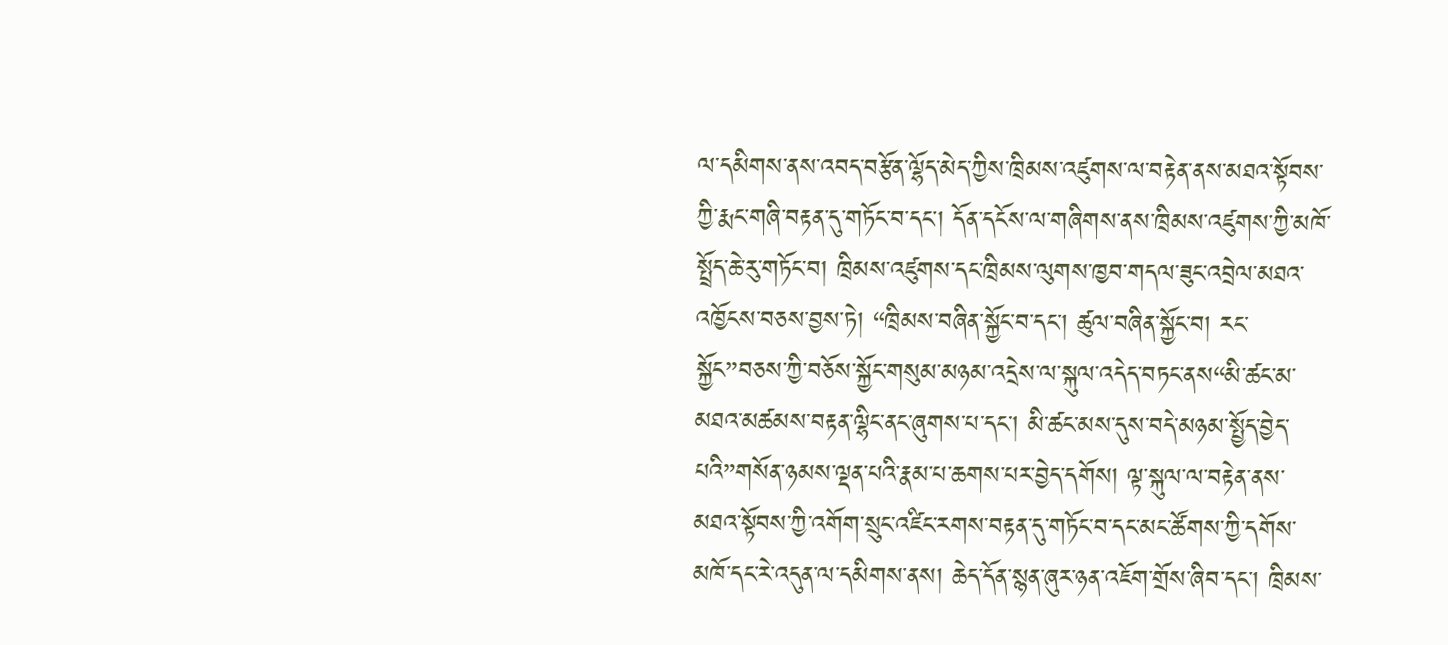ལ་དམིགས་ནས་འབད་བརྩོན་ལྷོད་མེད་ཀྱིས་ཁྲིམས་འཛུགས་ལ་བརྟེན་ནས་མཐའ་སྟོབས་ཀྱི་རྨང་གཞི་བརྟན་དུ་གཏོང་བ་དང་། དོན་དངོས་ལ་གཞིགས་ནས་ཁྲིམས་འཛུགས་ཀྱི་མཁོ་སྤྲོད་ཆེ་རུ་གཏོང་བ། ཁྲིམས་འཛུགས་དང་ཁྲིམས་ལུགས་ཁྱབ་གདལ་ཟུང་འབྲེལ་མཐའ་འཁྱོངས་བཅས་བྱས་ཏེ། “ཁྲིམས་བཞིན་སྐྱོང་བ་དང་། ཚུལ་བཞིན་སྐྱོང་བ། རང་སྐྱོང”བཅས་ཀྱི་བཅོས་སྐྱོང་གསུམ་མཉམ་འདྲེས་ལ་སྐུལ་འདེད་བཏང་ནས“མི་ཚང་མ་མཐའ་མཚམས་བརྟན་ལྷིང་ནང་ཞུགས་པ་དང་། མི་ཚང་མས་དུས་བདེ་མཉམ་སྤྱོད་བྱེད་པའི”གསོན་ཉམས་ལྡན་པའི་རྣམ་པ་ཆགས་པར་བྱེད་དགོས། ལྟ་སྐུལ་ལ་བརྟེན་ནས་མཐའ་སྟོབས་ཀྱི་འགོག་སྲུང་འཛིང་རགས་བརྟན་དུ་གཏོང་བ་དང་མང་ཚོགས་ཀྱི་དགོས་མཁོ་དང་རེ་འདུན་ལ་དམིགས་ནས། ཆེད་དོན་སྙན་ཞུར་ཉན་འཇོག་གྲོས་ཞིབ་དང་། ཁྲིམས་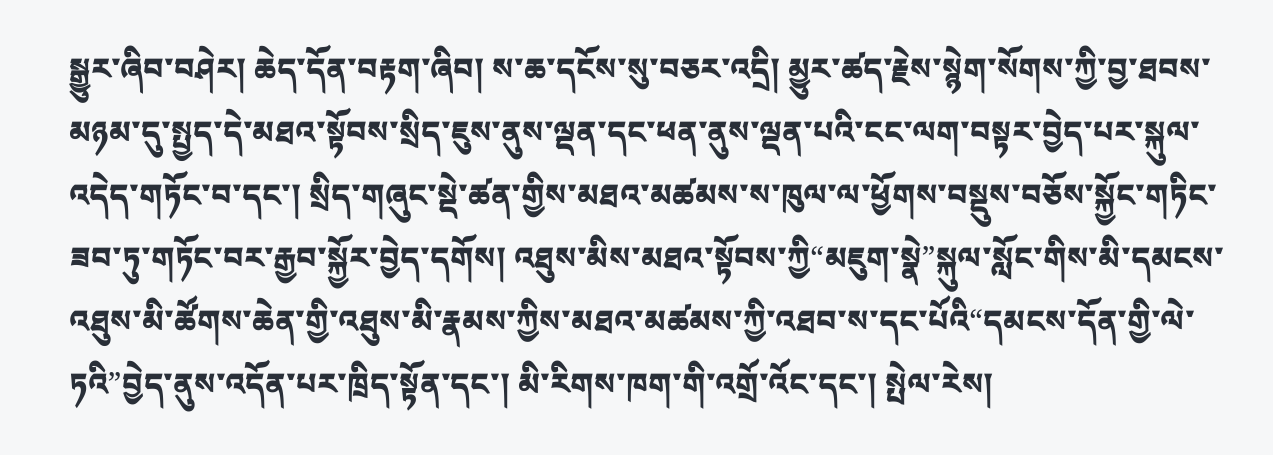སྒྱུར་ཞིབ་བཤེར། ཆེད་དོན་བརྟག་ཞིབ། ས་ཆ་དངོས་སུ་བཅར་འདྲི། མྱུར་ཚད་རྗེས་སྙེག་སོགས་ཀྱི་བྱ་ཐབས་མཉམ་དུ་སྤྱད་དེ་མཐའ་སྟོབས་སྲིད་ཇུས་ནུས་ལྡན་དང་ཕན་ནུས་ལྡན་པའི་ངང་ལག་བསྟར་བྱེད་པར་སྐུལ་འདེད་གཏོང་བ་དང་། སྲིད་གཞུང་སྡེ་ཚན་གྱིས་མཐའ་མཚམས་ས་ཁུལ་ལ་ཕྱོགས་བསྡུས་བཅོས་སྐྱོང་གཏིང་ཟབ་ཏུ་གཏོང་བར་རྒྱབ་སྐྱོར་བྱེད་དགོས། འཐུས་མིས་མཐའ་སྟོབས་ཀྱི“མཇུག་སྣེ”སྐུལ་སློང་གིས་མི་དམངས་འཐུས་མི་ཚོགས་ཆེན་གྱི་འཐུས་མི་རྣམས་ཀྱིས་མཐའ་མཚམས་ཀྱི་འཐབ་ས་དང་པོའི“དམངས་དོན་གྱི་ལེ་ཏའི”བྱེད་ནུས་འདོན་པར་ཁྲིད་སྟོན་དང་། མི་རིགས་ཁག་གི་འགྲོ་འོང་དང་། སྤེལ་རེས།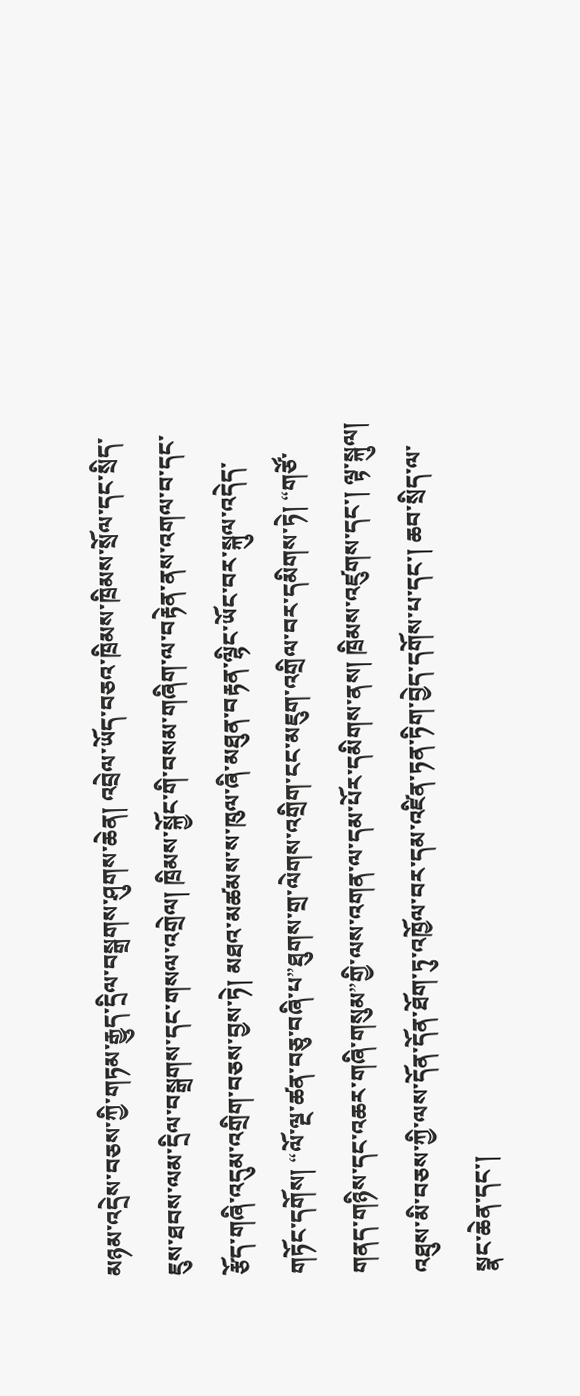མཉམ་འདྲེས་བཅས་ཀྱི་གཏམ་རྒྱུད་དྲིལ་བསྒྲགས་ཤུགས་ཆེན། འབྲེལ་ཡོད་བཅའ་ཁྲིམས་ཁྲིམས་སྲོལ་དང་སྲིད་ཇུས་ཐབས་ལམ་དྲིལ་བསྒྲགས་དང་གསལ་འགྲེལ། ཁྲིམས་སྐྱོང་གི་བསམ་གཞིག་ལ་བརྟེན་ནས་འགལ་བ་དང་རྩོད་གཞི་འདུམ་འགྲིག་བཅས་བྱས་ཏེ། མཐའ་མཚམས་ས་ཁུལ་ཞི་མཐུན་བརྟན་ལྷིང་ཡོང་བར་སྐུལ་འདེད་གཏོང་དགོས། “ལོ་ལྔ་ཚན་བཅུ་བཞི་པ”ཐུགས་གྲ་ལེགས་འགྲིག་ངང་མཇུག་འགྲིལ་བར་དམིགས་ཏེ། “གཙོ་གནད་གཉིས་དང་འཆར་གཞི་གསུམ”གྱི་ལས་འགན་ལ་དམ་པོར་དམིགས་ནས། ཁྲིམས་འཛུགས་དང་། ལྟ་སྐུལ། འཐུས་མི་བཅས་ཀྱི་ལས་དོན་དོན་ཐོག་ཏུ་འཁྱོལ་བར་དམ་འཛིན་ཏན་ཏིག་བྱེད་དགོས་པ་དང་། ཆབ་སྲིད་ལ་སྣང་ཆེན་དང་།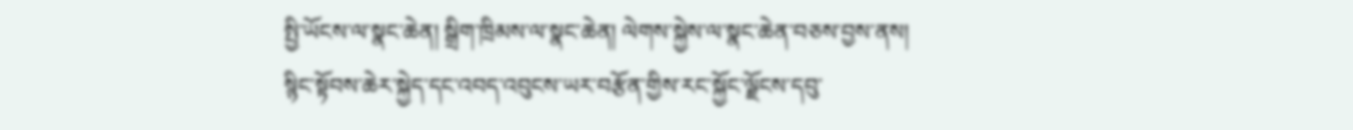སྤྱི་ཡོངས་ལ་སྣང་ཆེན། སྒྲིག་ཁྲིམས་ལ་སྣང་ཆེན། ལེགས་སྐྱེས་ལ་སྣང་ཆེན་བཅས་བྱས་ནས། སྙིང་སྟོབས་ཆེར་སྐྱེད་དང་འབད་འབུངས་ཡར་བརྩོན་གྱིས་རང་སྐྱོང་ལྗོངས་དབུ་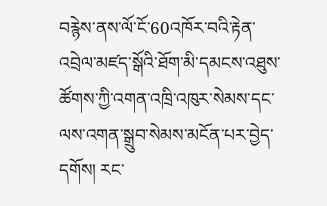བརྙེས་ནས་ལོ་ངོ་60འཁོར་བའི་རྟེན་འབྲེལ་མཛད་སྒོའི་ཐོག་མི་དམངས་འཐུས་ཚོགས་ཀྱི་འགན་འཁྲི་འཁུར་སེམས་དང་ལས་འགན་སྒྲུབ་སེམས་མངོན་པར་བྱེད་དགོས། རང་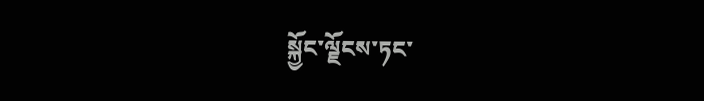སྐྱོང་ལྗོངས་ཏང་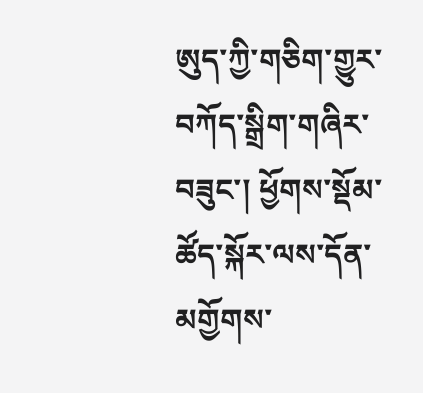ཨུད་ཀྱི་གཅིག་གྱུར་བཀོད་སྒྲིག་གཞིར་བཟུང་། ཕྱོགས་སྡོམ་ཚོད་སྐོར་ལས་དོན་མགྱོགས་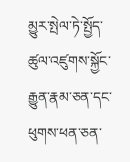མྱུར་སྤེལ་ཏེ་སྤྱོད་ཚུལ་འཛུགས་སྐྱོང་རྒྱུན་རྣམ་ཅན་དང་ཕུགས་ཕན་ཅན་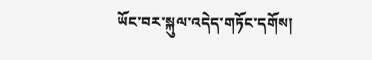ཡོང་བར་སྐུལ་འདེད་གཏོང་དགོས།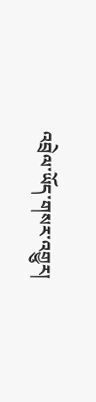འབྲེལ་ཡོད་གསར་འགྱུར།